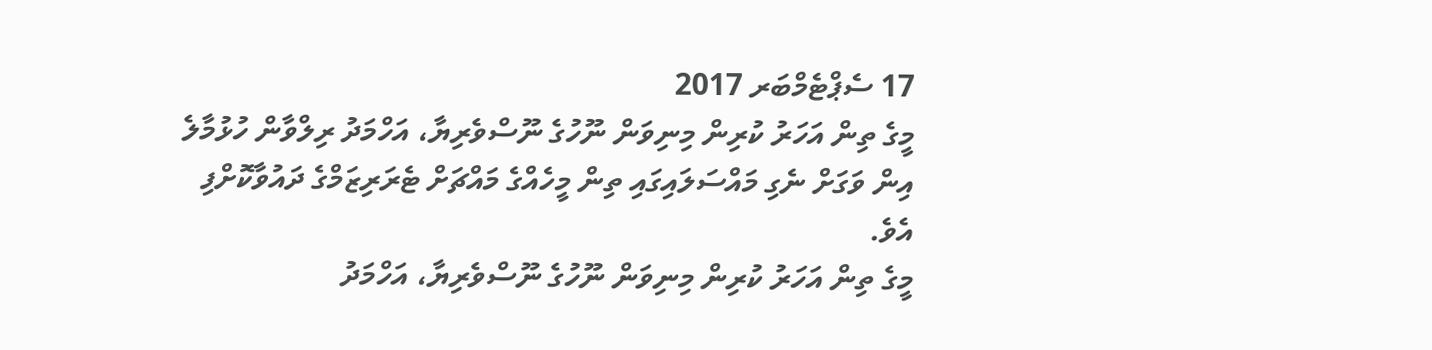17 ސެޕްޓެމްބަރ 2017
މީގެ ތިން އަހަރު ކުރިން މިނިވަން ނޫހުގެ ނޫސްވެރިޔާ، އަހްމަދު ރިލްވާން ހުޅުމާލެ އިން ވަގަށް ނެގި މައްސަލައިގައި ތިން މީހެއްގެ މައްޗަށް ޓެރަރިޒަމްގެ ދައުވާކޮށްފި އެވެ.
މީގެ ތިން އަހަރު ކުރިން މިނިވަން ނޫހުގެ ނޫސްވެރިޔާ، އަހްމަދު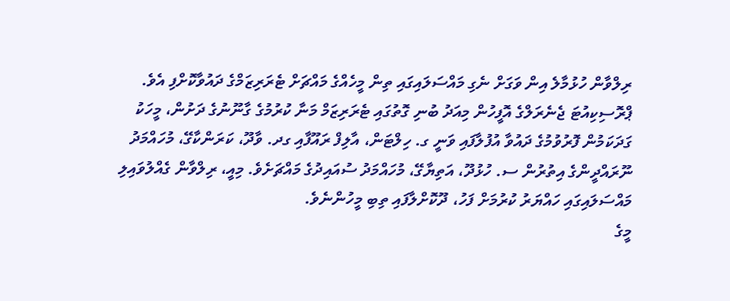ރިލްވާން ހުޅުމާލެ އިން ވަގަށް ނެގި މައްސަލައިގައި ތިން މީހެއްގެ މައްޗަށް ޓެރަރިޒަމްގެ ދައުވާކޮށްފި އެވެ.
ޕްރޮސިކިއުޓަ ޖެނެރަލްގެ އޮފީހުން މިއަދު ބުނި ގޮތުގައި ޓެރަރިޒަމް މަނާ ކުރުމުގެ ގާނޫނުގެ ދަށުން، މީހަކު ގަދަކަމުން ފޮރުވުމުގެ ދައުވާ އުފުލާފައި ވަނީ ގ. ހިލްޓަން، އާލިފް ރައޫފާއި ގދ. ވާދޫ، ކަރަންކާގޭ، މުހައްމަދު ނޫރައްދީންގެ އިތުރުން ސ. ހުޅުދޫ، އަތިޔާގޭ، މުހައްމަދު ސުއައިދުގެ މައްޗަށެވެ. މިއީ، ރިލްވާން ގެއްލުވައިލި މައްސަލައިގައި ހައްޔަރު ކުރުމަށް ފަހު، ދޫކޮށްލާފައި ތިބި މީހުންނެވެ.
މީގެ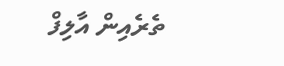ތެރެއިން އާލިފް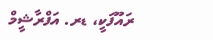ރައޫފަކީ، ޑރ. އަފްރާޝީމް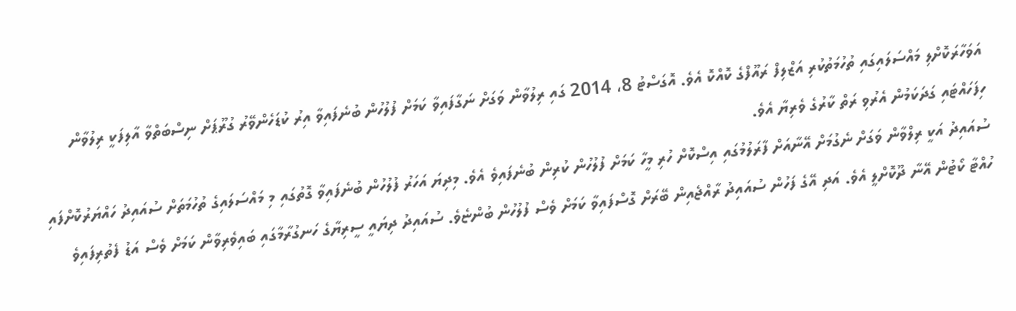އަވަހާރަކޮށްލި މައްސަލައިގައި ތުހުމަތުކުރި އަޒްލިފް ރައޫފްގެ ކޮއްކޮ އެވެ. އޮގަސްޓު 8، 2014 ގައި ރިލުވާން ވަގަށް ނަގާފައިވާ ކަމަށް ފުލުހުން ބުނެފައިވާ އިރު ކުޑަހެންވޭރު ގުރޫޕަށް ނިސްބަތްވާ އާލިފަކީ ރިލުވާން ހިފަހައްޓައި ގަދަކަމުން އެރުވި ރަތް ކާރުގެ ވެރިޔާ އެވެ.
ސުއައިދު އަކީ ރިލްވާން ވަގަށް ނެގުމަށް އޭނާއަށް ފާރަލުމުގައި އިސްކޮށް ހުރި މީހާ ކަމަށް ފުލުހުން ކުރިން ބުނެފައިވެ އެވެ. މިދިޔަ އަހަރު ފުލުހުން ބުނެފައިވާ ގޮތުގައި މި މައްސަލައިގެ ތުހުމަތަށް ސުއައިދު ހައްޔަރުކޮށްފައި ހުއްޓާ ކޯޓުން އޭނާ ދޫކޮށްލީ އެވެ. އަދި އޭގެ ފަހުން ސުއައިދު ރާއްޖެއިން ބޭރަށް ގޮސްފައިވާ ކަމަށް ވެސް ފުލުހުން ބުންޏެވެ. ސުއައިދު ދިޔައީ ސީރިޔާގެ ހަނގުރާމާގައި ބައިވެރިވާން ކަމަށް ވެސް އަޑު ފެތުރިފައިވެ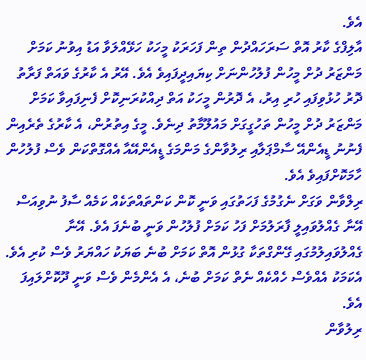އެވެ.
އާލިފްގެ ކާރު އޮތް ސަރަހައްދުން ތިން ފަހަރަކު މީހަކު ހަޅޭއްލަވާ އަޑު އިވުނު ކަމަށް މަންޒަރު ދުށް މީހުން ފުލުހުންނަށް ކިޔައިދީފައިވެ އެވެ. އޭރު އެ ކާރުގެ ވައަތް ފަރާތު ދޮރު ހުޅުވިފައި ހުރި އިރު، އެ ދޮރުން މީހަކު އަތް ދިއްކުރަނިކޮށް ފެނިފައިވާ ކަމަށް މަންޒަރު ދުށް މީހުން ތަހުގީގަށް މައުލޫމާތު ދިނެވެ. މީގެ އިތުރުން، އެ ކާރުގެ ތެރެއިން ފެނުނު ޑީއެންއޭ ސާމްޕަލާއި ރިލުވާންގެ މަންމަގެ ޑީއެންއޭއާ އެއްގޮތްކަން ވެސް ފުލުހުން ހާމަކޮށްފައިވެ އެވެ.
ރިލްވާން ވަގަށް ނެގުމުގެ ފަހަތުގައި ވަނީ ކޮން ކަންތައްތަކެއް ކަމެއް ސާފު ނުވިއަސް އޭނާ ގެއްލުވައިލީ ފާރަލުމަށް ފަހު ކަމަށް ފުލުހުން ވަނީ ބުނެފަ އެވެ. އޭނާ ގެއްލުވައިލުމުގައި ގޭންގްތަކާ ގުޅުން އޮތް ކަމަށް ބުނެ ބަޔަކު ހައްޔަރު ވެސް ކުރި އެވެ. އެކަމަކު އެއްވެސް ހެއްކެއް ނެތް ކަމަށް ބުނެ، އެ އެންމެން ވެސް ވަނީ ދޫކޮށްލައިފަ އެވެ.
ރިލުވާން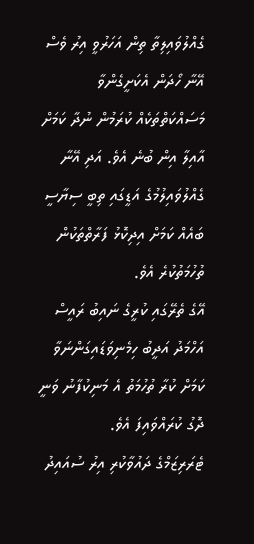ގެއްލުވައިލިތާ ތިން އަހަރުވީ އިރު ވެސް އޭނާ ހޯދަން އެކަށީގެންވާ މަސައްކަތްތަކެއް ކުރަމުން ނުދާ ކަމަށް އާއިލާ އިން ބުނެ އެވެ. އަދި އޭނާ ގެއްލުވައިލުމުގެ އަޑީގައި ތިބީ ސިޔާސީ ބައެއް ކަމަށް އިދިކޮޅު ފަރާތްތަކުން ތުހުމަތުކުރެ އެވެ.
އޭގެ ތެރޭގައި ކުރީގެ ނައިބު ރައީސް އަހްމަދު އަދީބު ހިމެނިވަޑައިގަންނަވާ ކަމަށް ކުރާ ތުހުމަތު އެ މަނިކުފާނު ވަނީ ދޮގު ކުރައްވައިފަ އެވެ.
ޓެރަރިޒަމްގެ ދައުވާކުރި އިރު ސުއައިދު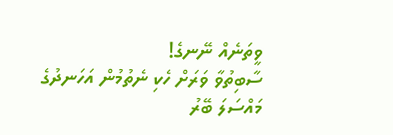ވީތަނެއް ނޭނގެ!
ސާބިތުވާ ވަރަށް ހެކި ނެތުމުން އަހަނދުގެ މައްސަލަ ބޭރު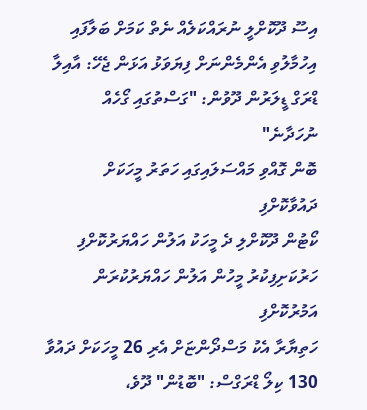އިސޫ ދޫކޮށްލީ ނުރައްކަލެއް ނެތް ކަމަށް ބަލާފައި
އިހުމާލުވި އެންމެންނަށް ފިޔަވަޅު އަޅަން ޖެހޭ: އާއިލާ
ޑްރަގް ޑީލަރުން ދޫވުން: "ގަސްތުގައި ގޯހެއް ނުހަދާނެ"
ބޮން ގޮއްވި މައްސަލައިގައި ހަތަރު މީހަކަށް ދައުވާކޮށްފި
ކޯޓުން ދޫކޮށްލި ދެ މީހަކު އަލުން ހައްޔަރުކޮށްފި
ހަރުކަށިފިކުރު މީހުން އަލުން ހައްޔަރުކުރަން އަމުރުކޮށްފި
ހަތިޔާރާ އެކު މަސްދޯންޏަށް އެރި 26 މީހަކަށް ދައުވާ
130 ކިލޯ ޑްރަގްސް: "ބޮޑުން" ދޫވެ،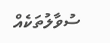ސުވާލުތަކެއް